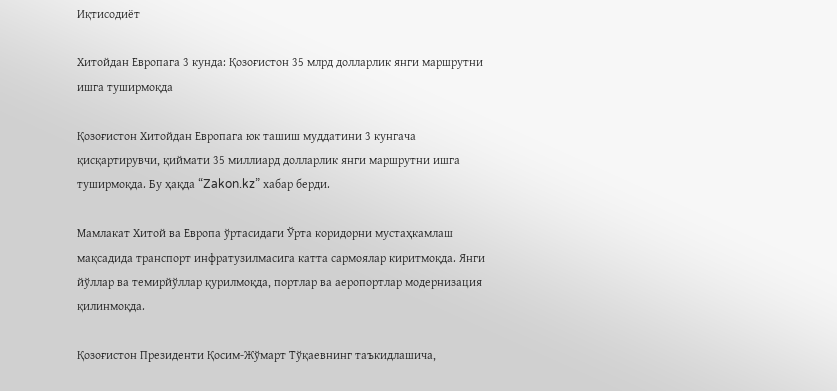Иқтисодиёт

Хитойдан Европага 3 кунда: Қозоғистон 35 млрд долларлик янги маршрутни ишга туширмоқда

Қозоғистон Хитойдан Европага юк ташиш муддатини 3 кунгача қисқартирувчи, қиймати 35 миллиард долларлик янги маршрутни ишга туширмоқда. Бу ҳақда “Zakon.kz” хабар берди.

Мамлакат Хитой ва Европа ўртасидаги Ўрта коридорни мустаҳкамлаш мақсадида транспорт инфратузилмасига катта сармоялар киритмоқда. Янги йўллар ва темирйўллар қурилмоқда, портлар ва аеропортлар модернизация қилинмоқда.

Қозоғистон Президенти Қосим-Жўмарт Тўқаевнинг таъкидлашича,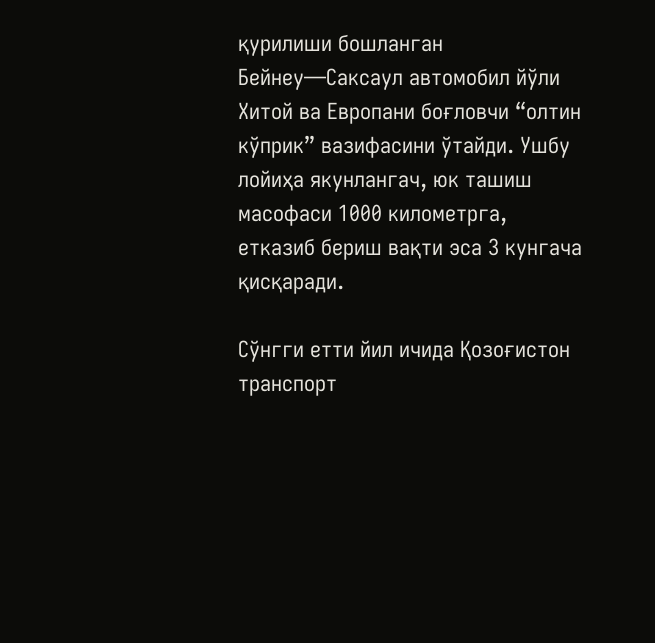қурилиши бошланган Бейнеу—Саксаул автомобил йўли Хитой ва Европани боғловчи “олтин кўприк” вазифасини ўтайди. Ушбу лойиҳа якунлангач, юк ташиш масофаси 1000 километрга, етказиб бериш вақти эса 3 кунгача қисқаради.

Сўнгги етти йил ичида Қозоғистон транспорт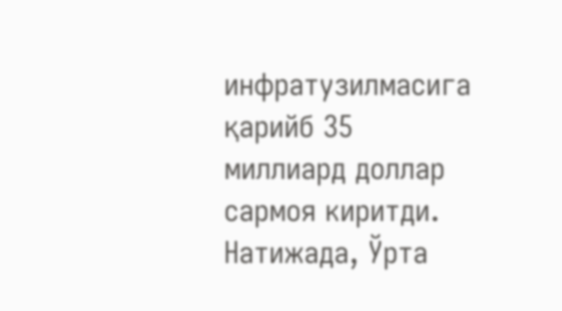инфратузилмасига қарийб 35 миллиард доллар сармоя киритди. Натижада, Ўрта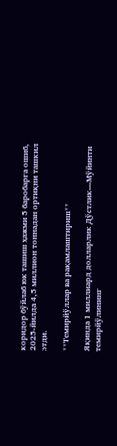коридор бўйлаб юк ташиш ҳажми 5 баробарга ошиб, 2025-йилда 4,5 миллион тоннадан ортиқни ташкил этди.

**Темирйўллар ва рақамлаштириш**

Яқинда 1 миллиард долларлик Дўстлик—Мўйинти темирйўлининг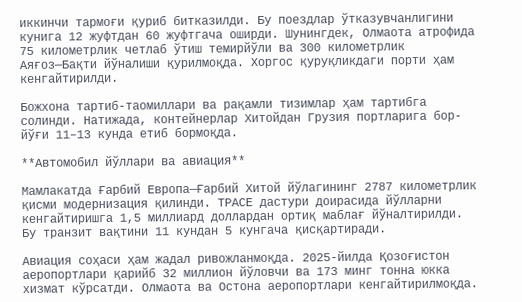иккинчи тармоғи қуриб битказилди. Бу поездлар ўтказувчанлигини кунига 12 жуфтдан 60 жуфтгача оширди. Шунингдек, Олмаота атрофида 75 километрлик четлаб ўтиш темирйўли ва 300 километрлик Аяғоз—Бақти йўналиши қурилмоқда. Хоргос қуруқликдаги порти ҳам кенгайтирилди.

Божхона тартиб-таомиллари ва рақамли тизимлар ҳам тартибга солинди. Натижада, контейнерлар Хитойдан Грузия портларига бор-йўғи 11–13 кунда етиб бормоқда.

**Автомобил йўллари ва авиация**

Мамлакатда Ғарбий Европа—Ғарбий Хитой йўлагининг 2787 километрлик қисми модернизация қилинди. ТРАСЕ дастури доирасида йўлларни кенгайтиришга 1,5 миллиард доллардан ортиқ маблағ йўналтирилди. Бу транзит вақтини 11 кундан 5 кунгача қисқартиради.

Авиация соҳаси ҳам жадал ривожланмоқда. 2025-йилда Қозоғистон аеропортлари қарийб 32 миллион йўловчи ва 173 минг тонна юкка хизмат кўрсатди. Олмаота ва Остона аеропортлари кенгайтирилмоқда.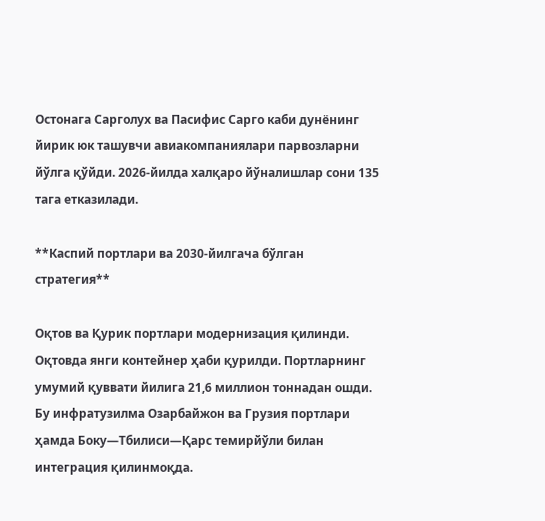Остонага Сарголух ва Пасифис Сарго каби дунёнинг йирик юк ташувчи авиакомпаниялари парвозларни йўлга қўйди. 2026-йилда халқаро йўналишлар сони 135 тага етказилади.

**Каспий портлари ва 2030-йилгача бўлган стратегия**

Оқтов ва Қурик портлари модернизация қилинди. Оқтовда янги контейнер ҳаби қурилди. Портларнинг умумий қуввати йилига 21,6 миллион тоннадан ошди. Бу инфратузилма Озарбайжон ва Грузия портлари ҳамда Боку—Тбилиси—Қарс темирйўли билан интеграция қилинмоқда.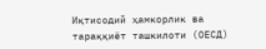Иқтисодий ҳамкорлик ва тараққиёт ташкилоти (ОЕСД)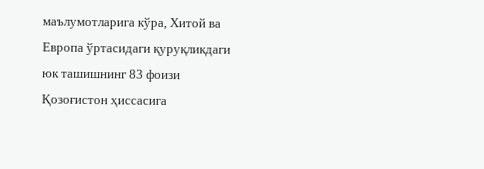маълумотларига кўра, Хитой ва Европа ўртасидаги қуруқликдаги юк ташишнинг 83 фоизи Қозоғистон ҳиссасига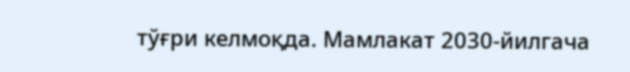тўғри келмоқда. Мамлакат 2030-йилгача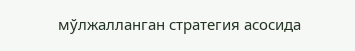мўлжалланган стратегия асосида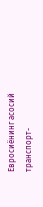Евросиёнинг асосий транспорт-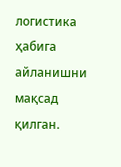логистика ҳабига айланишни мақсад қилган.